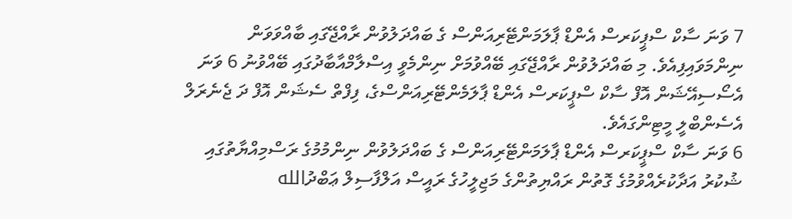7 ވަނަ ސާކް ސްޕީކަރސް އެންޑް ޕާލަމަންޓޭރިއަންސް ގެ ބައްދަލުވުން ރާއްޖޭގައި ބާއްވަވަން ނިންމަވައިފިއެވެ. މި ބައްދަލުވުން ރާއްޖޭގައި ބޭއްވުމަށް ނިންމެވީ އިސްލާމްއާބާދުގައި ބޭއްވުނު 6 ވަނަ އެސޯސިއޭޝަން އޮފް ސާކް ސްޕީކަރސް އެންޑް ޕާލަމެންޓޭރިއަންސްގެ، ފިފްތް ސެޝަން އޮފް ދަ ޖެނެރަލް އެސެންބްލީ މީޓިންގައެވެ.
6 ވަނަ ސާކް ސްޕީކަރސް އެންޑް ޕާލަމަންޓޭރިއަންސް ގެ ބައްދަލުވުން ނިންމުމުގެ ރަސްމިއްޔާތުގައި ޝުކުރު އަދާކުރެއްވުމުގެ ގޮތުން ރައްޔިތުންގެ މަޖިލީހުގެ ރައީސް އަލްފާސިލް ޢަބްދުالله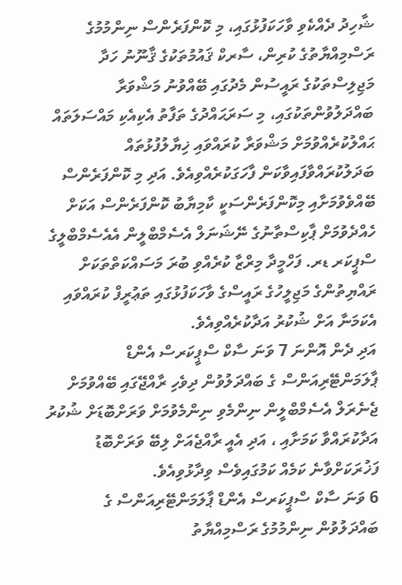ޝާހިދު ދެއްކެވި ވާހަކަފުޅުގައި، މި ކޮންފަރެންސް ނިންމުމުގެ ރަސްމިއްޔާތުގެ ކުރިން، ސާރކް ޤައުމުތަކުގެ ޤާނޫނު ހަދާ މަޖިލިސްތަކުގެ ރައީސުން މެދުގައި ބޭއްވުނު މަޝްވަރާ ބައްދަލުވުންތަކުގައި، މި ސަރަޙައްދުގެ ތަފާތު އެކިއެކި މައްސަލަތައް ޙައްލުކުރެއްވުމަށް މަޝްވަރާ ކުރައްވައި ޚިޔާލުފުޅުތައް ބަދަލުކުރައްވާފައިވާކަން ފާހަގަކުރެއްވިއެވެ. އަދި މި ކޮންފަރެންސް ބޭއްވެވުމަށާއި މިކޮންފަރެންސަކީ ކާމިޔާބު ކޮންފަރެންސް އަކަށް ހެއްދެވުމަށް ޕާކިސްތާނުގެ ނޭޝަނަލް އެސެމްބްލީން އެއެސެމްބްލީގެ ސްޕީކަރ ޑރ. ފަހްމީދާ މިރްޒާ ކުރެއްވި ބުރަ މަސައްކަތްތަކަށް ރައްޔިތުންގެ މަޖިލީހުގެ ރައީސްގެ ވާހަކަފުޅުގައި ތަޢުރީފް ކުރައްވައި އެކަމަނާ އަށް ޝުކުރު އަދާކުރެއްވިއެވެ.
އަދި ދެން އޮންނަ 7 ވަނަ ސާކް ސްޕީކަރސް އެންޑް ޕާލަމަންޓޭރިއަންސް ގެ ބައްދަލުވުން ދިވެހި ރާއްޖޭގައި ބޭއްވުމަށް ޖެނެރަލް އެސެމްބްލީން ނިންމެވި ނިންމެވުމަށް ވަރަށްބޮޑަށް ޝުކުރު އަދާކުރައްވާ ކަމަށާއި ، އަދި އެއީ ރާއްޖެއަށް ލިބޭ ވަރަށްބޮޑު ފަޚުރަކަށްވާނެ ކަމެއް ކަމުގައިވެސް ވިދާޅުވިއެވެ.
6 ވަނަ ސާކް ސްޕީކަރސް އެންޑް ޕާލަމަންޓޭރިއަންސް ގެ ބައްދަލުވުން ނިންމުމުގެ ރަސްމިއްޔާތު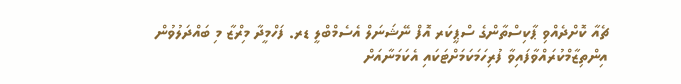ޗެއާ ކޮށްދެއްވި ޕާކިސްތާންގެ ސްޕީކަރ އޮފް ނޭޝަނަލް އެސެމްބްލީ ޑރ. ފަހްމީދާ މިރްޒާ މި ބައްދަލުވުން އިންތިޒާމްކުރައްވާފައިވާ ފުރިހަމަކަމަށްޓަކައި އެކަމަނާއަށް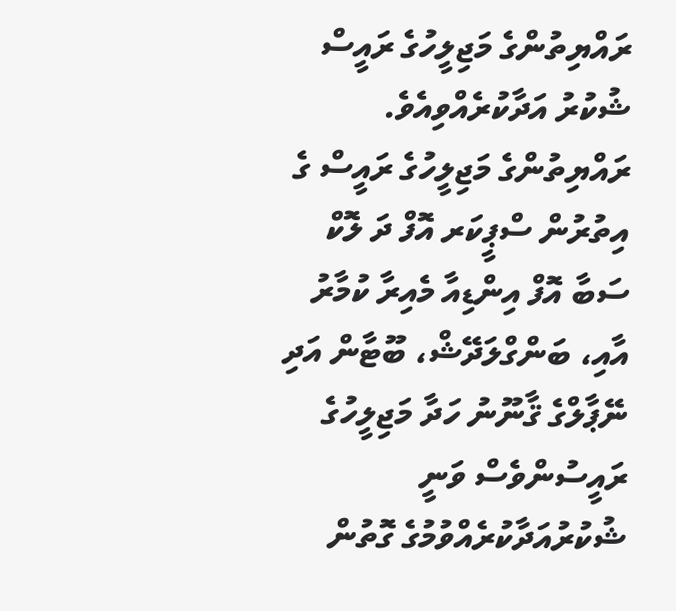ރައްޔިތުންގެ މަޖިލީހުގެ ރައީސް ޝުކުރު އަދާކުރެއްވިއެވެ.
ރައްޔިތުންގެ މަޖިލީހުގެ ރައީސް ގެ އިތުރުން ސްޕީކަރ އޮފް ދަ ލޮކް ސަބާ އޮފް އިންޑިއާ މެއިރާ ކުމާރު އާއި، ބަންގްލަދޭޝް، ބޫޓާން އަދި ނޭޕާލްގެ ޤާނޫނު ހަދާ މަޖިލީހުގެ ރައީސުންވެސް ވަނީ ޝުކުރުއަދާކުރެއްވުމުގެ ގޮތުން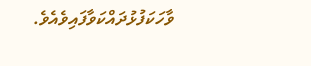ވާހަކަފުޅުދައްކަވާފައިވެއެވެ.